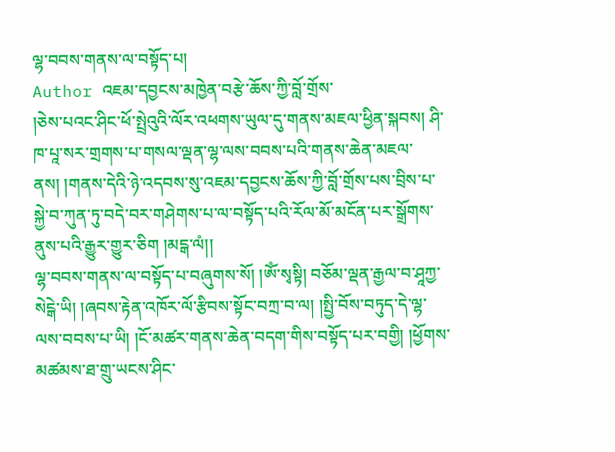ལྷ་བབས་གནས་ལ་བསྟོད་པ།
Author འཇམ་དབྱངས་མཁྱེན་བརྩེ་ཆོས་ཀྱི་བློ་གྲོས་
།ཅེས་པའང་ཤིང་ཕོ་སྤྲེའུའི་ལོར་འཕགས་ཡུལ་དུ་གནས་མཇལ་ཕྱིན་སྐབས། ཤི་ཁ་པཱ་སར་གྲགས་པ་གསལ་ལྡན་ལྷ་ལས་བབས་པའི་གནས་ཆེན་མཇལ་ནས། །གནས་དེའི་ཉེ་འདབས་སུ་འཇམ་དབྱངས་ཆོས་ཀྱི་བློ་གྲོས་པས་བྲིས་པ་སྐྱེ་བ་ཀུན་ཏུ་བདེ་བར་གཤེགས་པ་ལ་བསྟོད་པའི་རོལ་མོ་མངོན་པར་སྒྲོགས་ནུས་པའི་རྒྱུར་གྱུར་ཅིག །མངྒ་ལཾ།།
ལྷ་བབས་གནས་ལ་བསྟོད་པ་བཞུགས་སོ། །ཨོཾ་སྭསྟི། བཅོམ་ལྡན་རྒྱལ་བ་ཤཱཀྱ་སེངྒེ་ཡི། །ཞབས་རྟེན་འཁོར་ལོ་རྩིབས་སྟོང་བཀྲ་བ་ལ། །སྤྱི་བོས་བཏུད་དེ་ལྷ་ལས་བབས་པ་ཡི། །ངོ་མཚར་གནས་ཆེན་བདག་གིས་བསྟོད་པར་བགྱི། །ཕྱོགས་མཚམས་ཐ་གྲུ་ཡངས་ཤིང་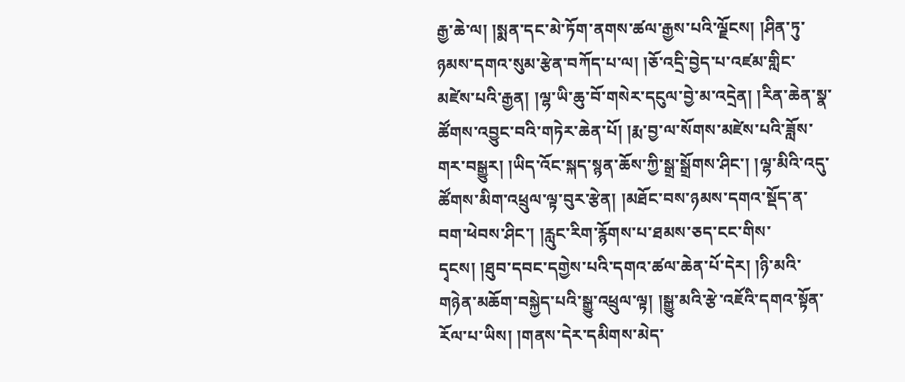རྒྱ་ཆེ་ལ། །སྨན་དང་མེ་ཏོག་ནགས་ཚལ་རྒྱས་པའི་ལྗོངས། །ཤིན་ཏུ་ཉམས་དགའ་སུམ་རྩེན་བཀོད་པ་ལ། །ཅོ་འདྲི་བྱེད་པ་འཛམ་གླིང་མཛེས་པའི་རྒྱན། །ལྷ་ཡི་ཆུ་བོ་གསེར་དངུལ་བྱེ་མ་འདྲེན། །རིན་ཆེན་སྣ་ཚོགས་འབྱུང་བའི་གཏེར་ཆེན་པོ། །རྨ་བྱ་ལ་སོགས་མཛེས་པའི་ཟློས་གར་བསྒྱུར། །ཡིད་འོང་སྐད་སྙན་ཆོས་ཀྱི་སྒྲ་སྒྲོགས་ཤིང་། །ལྷ་མིའི་འདུ་ཚོགས་མིག་འཕྲུལ་ལྟ་བུར་རྩེན། །མཐོང་བས་ཉམས་དགའ་སྡོད་ན་བག་ཕེབས་ཤིང་། །རླུང་རིག་རྙོགས་པ་ཐམས་ཅད་ངང་གིས་དྭངས། །ཐུབ་དབང་དགྱེས་པའི་དགའ་ཚལ་ཆེན་པོ་དེར། །ཉི་མའི་གཉེན་མཆོག་བསྐྱེད་པའི་སྒྱུ་འཕྲུལ་ལྟ། །སྒྱུ་མའི་རྩེ་འཇོའི་དགའ་སྟོན་རོལ་པ་ཡིས། །གནས་དེར་དམིགས་མེད་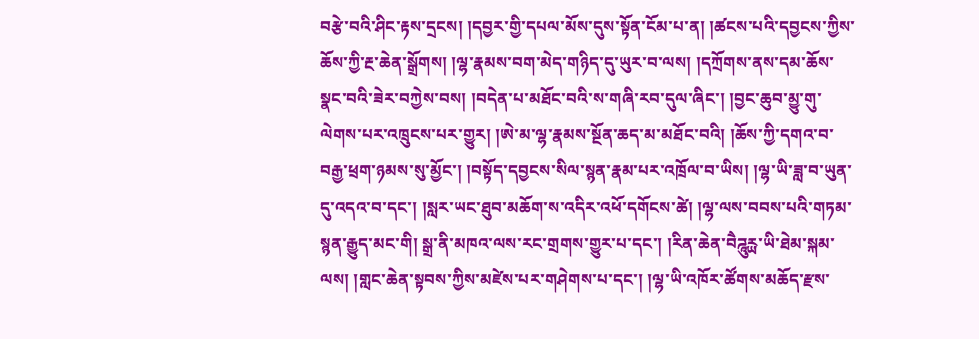བརྩེ་བའི་ཤིང་རྟས་དྲངས། །དབྱར་གྱི་དཔལ་མོས་དུས་སྟོན་ངོམ་པ་ན། །ཚངས་པའི་དབྱངས་ཀྱིས་ཆོས་ཀྱི་རྔ་ཆེན་སྒྲོགས། །ལྷ་རྣམས་བག་མེད་གཉིད་དུ་ཡུར་བ་ལས། །དཀྲོགས་ནས་དམ་ཆོས་སྣང་བའི་ཟེར་བཀྱེས་བས། །བདེན་པ་མཐོང་བའི་ས་གཞི་རབ་དུལ་ཞིང་། །བྱང་ཆུབ་མྱུ་གུ་ལེགས་པར་འཁྲུངས་པར་གྱུར། །ཨེ་མ་ལྷ་རྣམས་སྔོན་ཆད་མ་མཐོང་བའི། །ཆོས་ཀྱི་དགའ་བ་བརྒྱ་ཕྲག་ཉམས་སུ་མྱོང་། །བསྟོད་དབྱངས་སིལ་སྙན་རྣམ་པར་འཁྲོལ་བ་ཡིས། །ལྷ་ཡི་ཟླ་བ་ཡུན་དུ་འདའ་བ་དང་། །སླར་ཡང་ཐུབ་མཆོག་ས་འདིར་འཕོ་དགོངས་ཚེ། །ལྷ་ལས་བབས་པའི་གཏམ་སྙན་རྒྱུད་མང་གི། སྒྲ་ནི་མཁའ་ལས་རང་གྲགས་གྱུར་པ་དང་། །རིན་ཆེན་བཻཌཱུཪྻ་ཡི་ཐེམ་སྐམ་ལས། །གླང་ཆེན་སྟབས་ཀྱིས་མཛེས་པར་གཤེགས་པ་དང་། །ལྷ་ཡི་འཁོར་ཚོགས་མཆོད་རྫས་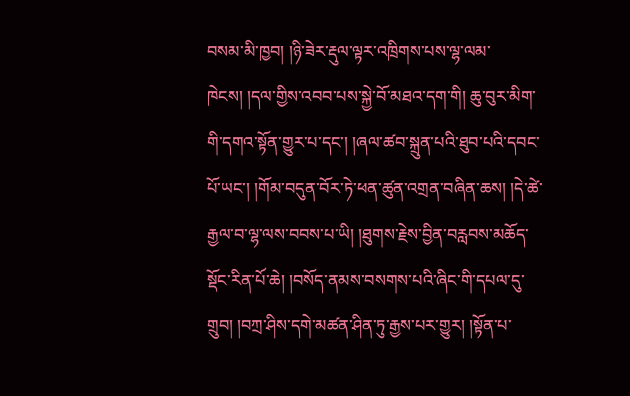བསམ་མི་ཁྱབ། །ཉི་ཟེར་རྡུལ་ལྟར་འཁྲིགས་པས་ལྷ་ལམ་ཁེངས། །དལ་གྱིས་འབབ་པས་སྐྱེ་བོ་མཐའ་དག་གི། ཆུ་བུར་མིག་གི་དགའ་སྟོན་གྱུར་པ་དང་། །ཞལ་ཚབ་སྐྲུན་པའི་ཐུབ་པའི་དབང་པོ་ཡང་། །གོམ་བདུན་བོར་ཏེ་ཕན་ཚུན་འགྲན་བཞིན་ཆས། །དེ་ཚེ་རྒྱལ་བ་ལྷ་ལས་བབས་པ་ཡི། །ཐུགས་རྗེས་བྱིན་བརླབས་མཆོད་སྡོང་རིན་པོ་ཆེ། །བསོད་ནམས་བསགས་པའི་ཞིང་གི་དཔལ་དུ་གྲུབ། །བཀྲ་ཤིས་དགེ་མཚན་ཤིན་ཏུ་རྒྱས་པར་གྱུར། །སྟོན་པ་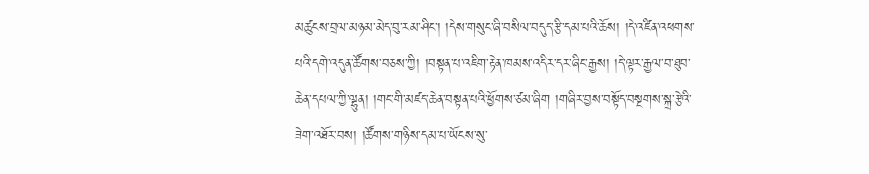མཚུངས་བྲལ་མཉམ་མེད་བུ་རམ་ཤིང་། །དེས་གསུང་ཞི་བསིལ་བདུད་རྩི་དམ་པའི་ཆོས། །དེ་འཛིན་འཕགས་པའི་དགེ་འདུན་ཚོགས་བཅས་ཀྱི། །བསྟན་པ་འཇིག་རྟེན་ཁམས་འདིར་དར་ཞིང་རྒྱས། །དེ་ལྟར་རྒྱལ་བ་ཐུབ་ཆེན་དཔལ་ཀྱི་ལྷུན། །གང་གི་མཛད་ཆེན་བསྟན་པའི་ཕྱོགས་ཙམ་ཞིག །གཞིར་བྱས་བསྟོད་བསྔགས་སྐྲ་རྩེའི་ཟེག་འཐོར་བས། །ཚོགས་གཉིས་དམ་པ་ཡོངས་སུ་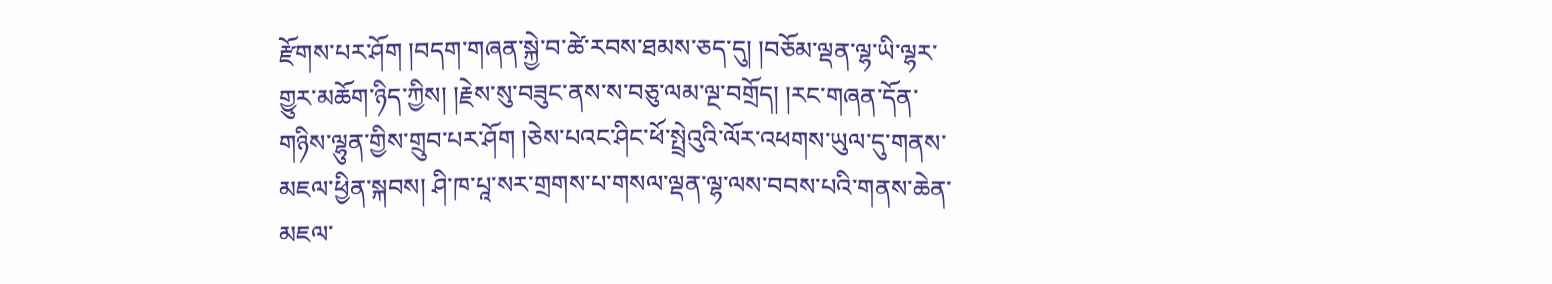རྫོགས་པར་ཤོག །བདག་གཞན་སྐྱེ་བ་ཚེ་རབས་ཐམས་ཅད་དུ། །བཅོམ་ལྡན་ལྷ་ཡི་ལྷར་གྱུར་མཆོག་ཉིད་ཀྱིས། །རྗེས་སུ་བཟུང་ནས་ས་བཅུ་ལམ་ལྔ་བགྲོད། །རང་གཞན་དོན་གཉིས་ལྷུན་གྱིས་གྲུབ་པར་ཤོག །ཅེས་པའང་ཤིང་ཕོ་སྤྲེའུའི་ལོར་འཕགས་ཡུལ་དུ་གནས་མཇལ་ཕྱིན་སྐབས། ཤི་ཁ་པཱ་སར་གྲགས་པ་གསལ་ལྡན་ལྷ་ལས་བབས་པའི་གནས་ཆེན་མཇལ་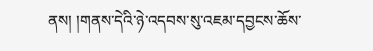ནས། །གནས་དེའི་ཉེ་འདབས་སུ་འཇམ་དབྱངས་ཆོས་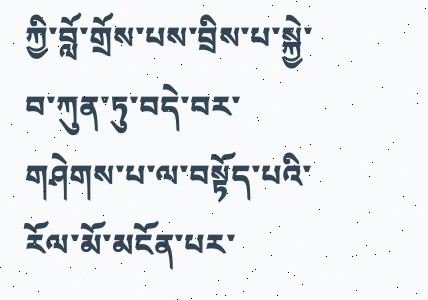ཀྱི་བློ་གྲོས་པས་བྲིས་པ་སྐྱེ་བ་ཀུན་ཏུ་བདེ་བར་གཤེགས་པ་ལ་བསྟོད་པའི་རོལ་མོ་མངོན་པར་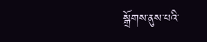སྒྲོགས་ནུས་པའི་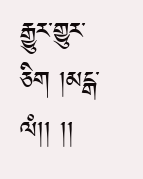རྒྱུར་གྱུར་ཅིག །མངྒ་ལཾ།། །།